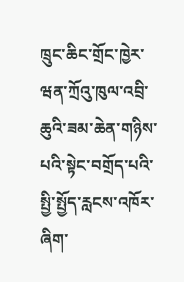ཁྲུང་ཆིང་གྲོང་ཁྱེར་ཝན་ཀྲོའུ་ཁུལ་འབྲི་ཆུའི་ཟམ་ཆེན་གཉིས་པའི་སྟེང་བགྲོད་པའི་སྤྱི་སྤྱོད་རླངས་འཁོར་ཞིག་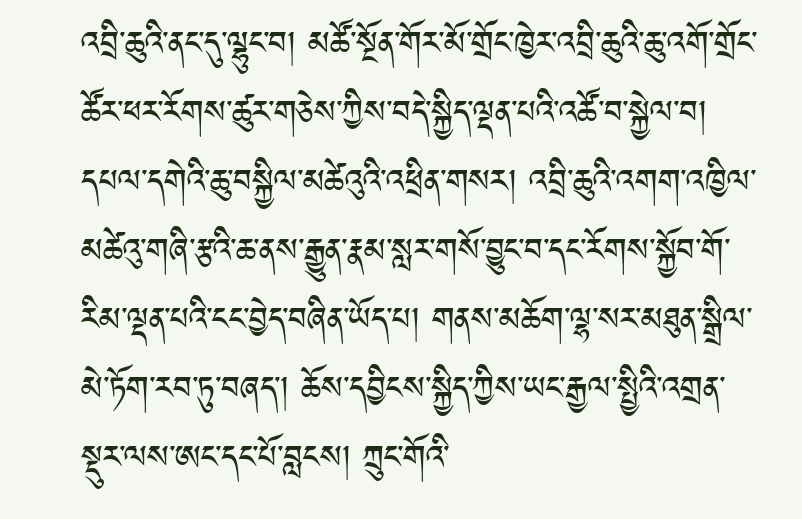འབྲི་ཆུའི་ནང་དུ་ལྷུང་བ། མཚོ་སྔོན་གོར་མོ་གྲོང་ཁྱེར་འབྲི་ཆུའི་ཆུ་འགོ་གྲོང་ཚོར་ཕར་རོགས་ཚུར་གཅེས་ཀྱིས་བདེ་སྐྱིད་ལྡན་པའི་འཚོ་བ་སྐྱེལ་བ། དཔལ་དགེའི་ཆུ་བསྐྱིལ་མཚེའུའི་འཕྲིན་གསར། འབྲི་ཆུའི་འགག་འཁྱིལ་མཚེའུ་གཞི་རྩའི་ཆ་ནས་རྒྱུན་རྣམ་སླར་གསོ་བྱུང་བ་དང་རོགས་སྐྱོབ་གོ་རིམ་ལྡན་པའི་ངང་བྱེད་བཞིན་ཡོད་པ། གནས་མཆོག་ལྷ་སར་མཐུན་སྒྲིལ་མེ་ཏོག་རབ་ཏུ་བཞད་། ཆོས་དབྱིངས་སྐྱིད་ཀྱིས་ཡང་རྒྱལ་སྤྱིའི་འགྲན་སྡུར་ལས་ཨང་དང་པོ་བླངས། ཀྲུང་གོའི་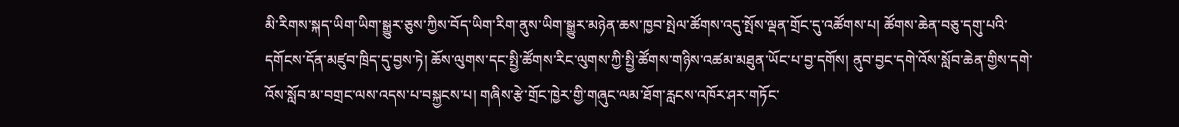མི་རིགས་སྐད་ཡིག་ཡིག་སྒྱུར་ཅུས་ཀྱིས་བོད་ཡིག་རིག་ནུས་ཡིག་སྒྱུར་མཉེན་ཆས་ཁྱབ་སྤེལ་ཚོགས་འདུ་སྤོས་ལྡན་གྲོང་དུ་འཚོགས་པ། ཚོགས་ཆེན་བཅུ་དགུ་པའི་དགོངས་དོན་མཛུབ་ཁྲིད་དུ་བྱས་ཏེ། ཆོས་ལུགས་དང་སྤྱི་ཚོགས་རིང་ལུགས་ཀྱི་སྤྱི་ཚོགས་གཉིས་འཚམ་མཐུན་ཡོང་པ་བྱ་དགོས། ནུབ་བྱང་དགེ་འོས་སློབ་ཆེན་གྱིས་དགེ་འོས་སློབ་མ་བགྲང་ལས་འདས་པ་བསྐྱངས་པ། གཞིས་རྩེ་གྲོང་ཁྱེར་གྱི་གཞུང་ལམ་ཐོག་རླངས་འཁོར་ཤར་གཏོང་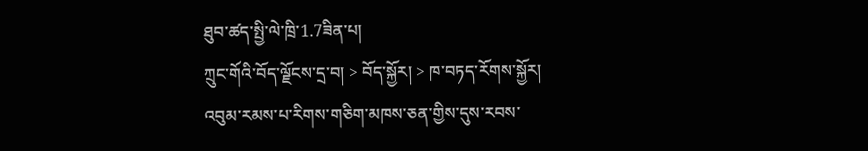ཐུབ་ཚད་སྤྱི་ལེ་ཁྲི་1.7ཟིན་པ།
ཀྲུང་གོའི་བོད་ལྗོངས་དྲ་བ། > བོད་སྐྱོར། > ཁ་བཏད་རོགས་སྐྱོར།
འབུམ་རམས་པ་རིགས་གཅིག་མཁས་ཅན་གྱིས་དུས་རབས་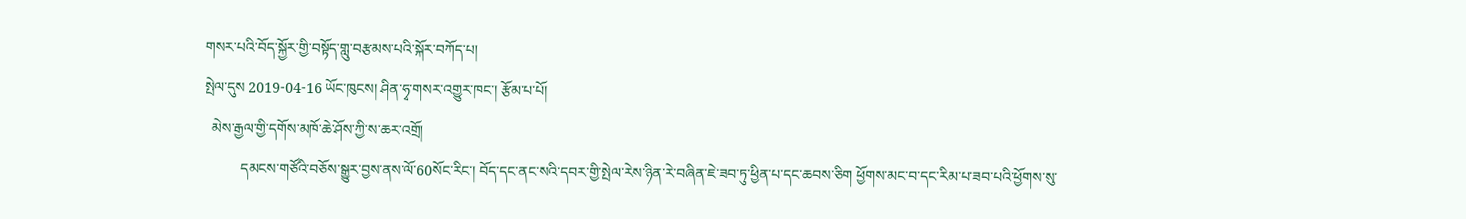གསར་པའི་བོད་སྐྱོར་གྱི་བསྟོད་གླུ་བརྩམས་པའི་སྐོར་བཀོད་པ།
སྤེལ་དུས 2019-04-16 ཡོང་ཁུངས། ཤིན་ཧྭ་གསར་འགྱུར་ཁང་། རྩོམ་པ་པོ།
  མེས་རྒྱལ་གྱི་དགོས་མཁོ་ཆེ་ཤོས་ཀྱི་ས་ཆར་འགྲོ།
          དམངས་གཙོའི་བཅོས་སྒྱུར་བྱས་ནས་ལོ་60སོང་རིང་། བོད་དང་ནང་སའི་དབར་གྱི་སྤེལ་རེས་ཉིན་རེ་བཞིན་ཇེ་ཟབ་ཏུ་ཕྱིན་པ་དང་ཆབས་ཅིག ཕྱོགས་མང་བ་དང་རིམ་པ་ཟབ་པའི་ཕྱོགས་སུ་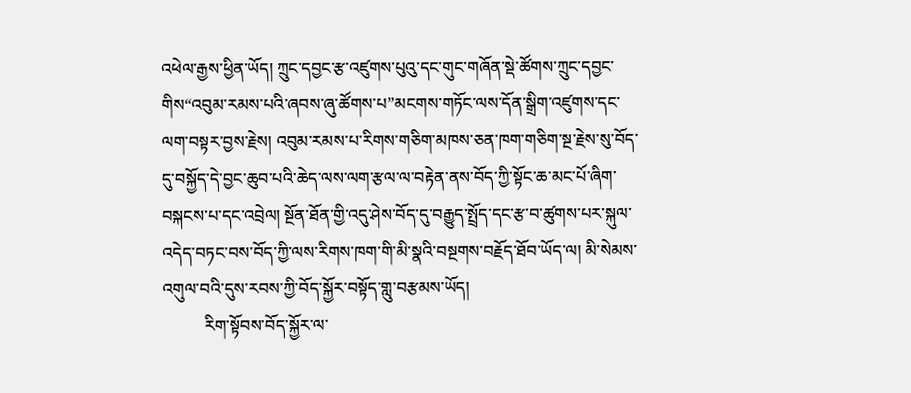འཕེལ་རྒྱས་ཕྱིན་ཡོད། ཀྲུང་དབྱང་རྩ་འཛུགས་པུའུ་དང་གུང་གཞོན་སྡེ་ཚོགས་ཀྲུང་དབྱང་གིས“འབུམ་རམས་པའི་ཞབས་ཞུ་ཚོགས་པ”མངགས་གཏོང་ལས་དོན་སྒྲིག་འཛུགས་དང་ལག་བསྟར་བྱས་རྗེས། འབུམ་རམས་པ་རིགས་གཅིག་མཁས་ཅན་ཁག་གཅིག་སྔ་རྗེས་སུ་བོད་དུ་བསྐྱོད་དེ་བྱང་ཆུབ་པའི་ཆེད་ལས་ལག་རྩལ་ལ་བརྟེན་ནས་བོད་ཀྱི་སྟོང་ཆ་མང་པོ་ཞིག་བསྐངས་པ་དང་འབྲེལ། སྔོན་ཐོན་གྱི་འདུ་ཤེས་བོད་དུ་བརྒྱུད་སྤྲོད་དང་རྩ་བ་ཚུགས་པར་སྐུལ་འདེད་བཏང་བས་བོད་ཀྱི་ལས་རིགས་ཁག་གི་མི་སྣའི་བསྔགས་བརྗོད་ཐོབ་ཡོད་ལ། མི་སེམས་འགུལ་བའི་དུས་རབས་ཀྱི་བོད་སྐྱོར་བསྟོད་གླུ་བརྩམས་ཡོད།
          རིག་སྟོབས་བོད་སྐྱོར་ལ་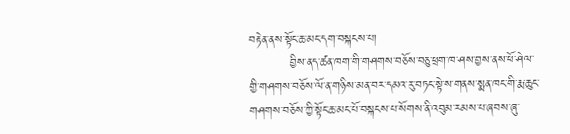བརྟེན་ནས་སྟོང་ཆ་མང་དག་བསྐངས་པ།
          བྱིས་ནད་ཚན་ཁག་གི་གཤགས་བཅོས་བཅུ་ཕྲག་ཁ་ཤས་བྱས་ནས་ཕོ་ཤེལ་གྱི་གཤགས་བཅོས་ལོ་ན་གཉིས་མན་བར་དམའ་རུ་བཏང་སྟེ་ས་གནས་སྨན་ཁང་གི་རྨ་ཆུང་གཤགས་བཅོས་ཀྱི་སྟོང་ཆ་མང་པོ་བསྐངས་པ་སོགས་ནི་འབུམ་རམས་པ་ཞབས་ཞུ་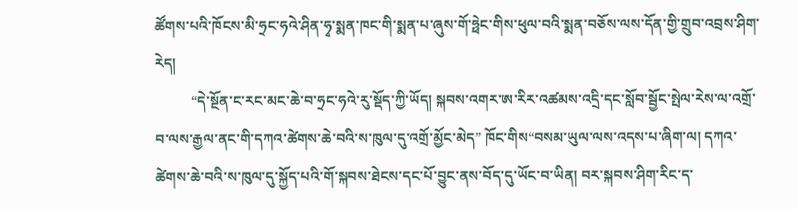ཚོགས་པའི་ཁོངས་མི་ཧྲང་ཧའེ་ཤིན་ཧྭ་སྨན་ཁང་གི་སྨན་པ་ཞུས་གོ་ཧྥེང་གིས་ཕུལ་བའི་སྨན་བཅོས་ལས་དོན་གྱི་གྲུབ་འབྲས་ཤིག་རེད།
          “དེ་སྔོན་ང་རང་མང་ཆེ་བ་ཧྲང་ཧའེ་རུ་སྡོད་ཀྱི་ཡོད། སྐབས་འགར་ཨ་རིར་འཚམས་འདྲི་དང་སློབ་སྦྱོང་སྤེལ་རེས་ལ་འགྲོ་བ་ལས་རྒྱལ་ནང་གི་དཀའ་ཚེགས་ཆེ་བའི་ས་ཁུལ་དུ་འགྲོ་མྱོང་མེད” ཁོང་གིས“བསམ་ཡུལ་ལས་འདས་པ་ཞིག་ལ། དཀའ་ཚེགས་ཆེ་བའི་ས་ཁུལ་དུ་སྐྱོད་པའི་གོ་སྐབས་ཐེངས་དང་པོ་བྱུང་ནས་བོད་དུ་ཡོང་བ་ཡིན། བར་སྐབས་ཤིག་རིང་ད་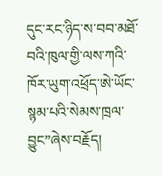དུང་རང་ཉིད་ས་བབ་མཐོ་བའི་ཁུལ་གྱི་ལས་ཀའི་ཁོར་ཡུག་འཕྲོད་ཨེ་ཡོང་སྙམ་པའི་སེམས་ཁྲལ་བྱུང”ཞེས་བརྗོད།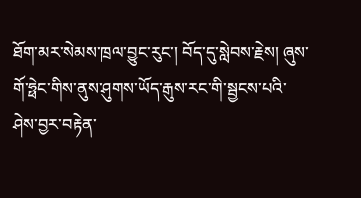ཐོག་མར་སེམས་ཁྲལ་བྱུང་རུང་། བོད་དུ་སླེབས་རྗེས། ཞུས་གོ་ཧྥེང་གིས་ནུས་ཤུགས་ཡོད་རྒུས་རང་གི་སྦྱངས་པའི་ཤེས་བྱར་བརྟེན་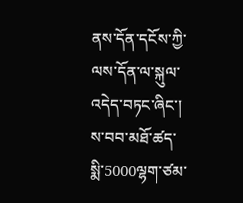ནས་དོན་དངོས་ཀྱི་ལས་དོན་ལ་སྐུལ་འདེད་བཏང་ཞིང་། ས་བབ་མཐོ་ཚད་སྨི་5000ལྷག་ཙམ་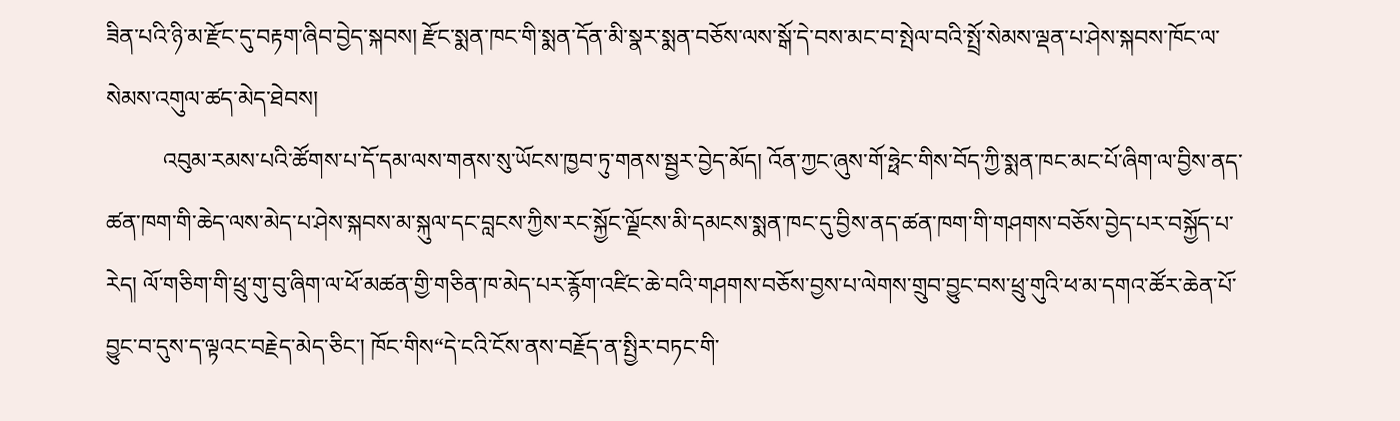ཟིན་པའི་ཉི་མ་རྫོང་དུ་བརྟག་ཞིབ་བྱེད་སྐབས། རྫོང་སྨན་ཁང་གི་སྨན་དོན་མི་སྣར་སྨན་བཅོས་ལས་སྒོ་དེ་བས་མང་བ་སྤེལ་བའི་སྤྲོ་སེམས་ལྡན་པ་ཤེས་སྐབས་ཁོང་ལ་སེམས་འགུལ་ཚད་མེད་ཐེབས།
          འབུམ་རམས་པའི་ཚོགས་པ་དོ་དམ་ལས་གནས་སུ་ཡོངས་ཁྱབ་ཏུ་གནས་སྦྱར་བྱེད་མོད། འོན་ཀྱང་ཞུས་གོ་ཧྥེང་གིས་བོད་ཀྱི་སྨན་ཁང་མང་པོ་ཞིག་ལ་བྱིས་ནད་ཚན་ཁག་གི་ཆེད་ལས་མེད་པ་ཤེས་སྐབས་མ་སྐུལ་དང་བླངས་ཀྱིས་རང་སྐྱོང་ལྗོངས་མི་དམངས་སྨན་ཁང་དུ་བྱིས་ནད་ཚན་ཁག་གི་གཤགས་བཅོས་བྱེད་པར་བསྐྱོད་པ་རེད། ལོ་གཅིག་གི་ཕྲུ་གུ་བུ་ཞིག་ལ་ཕོ་མཚན་གྱི་གཅིན་ཁ་མེད་པར་རྙོག་འཛིང་ཆེ་བའི་གཤགས་བཅོས་བྱས་པ་ལེགས་གྲུབ་བྱུང་བས་ཕྲུ་གུའི་ཕ་མ་དགའ་ཚོར་ཆེན་པོ་བྱུང་བ་དུས་ད་ལྟའང་བརྗེད་མེད་ཅིང་། ཁོང་གིས“དེ་ངའི་ངོས་ནས་བརྗོད་ན་སྤྱིར་བཏང་གི་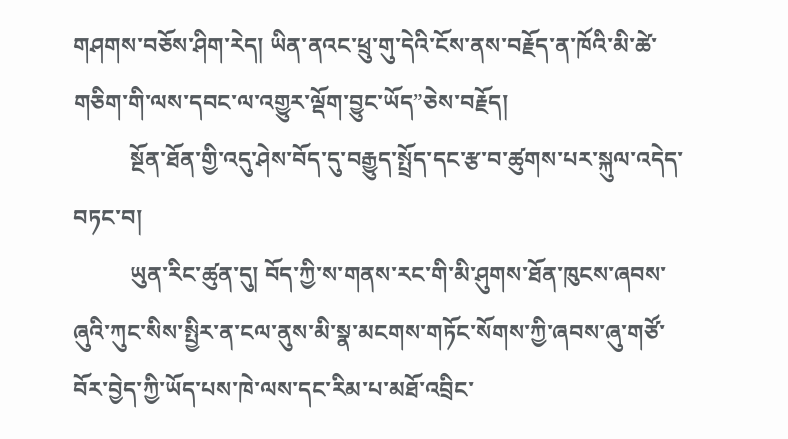གཤགས་བཅོས་ཤིག་རེད། ཡིན་ནའང་ཕྲུ་གུ་དེའི་ངོས་ནས་བརྗོད་ན་ཁོའི་མི་ཚེ་གཅིག་གི་ལས་དབང་ལ་འགྱུར་ལྡོག་བྱུང་ཡོད”ཅེས་བརྗོད།
          སྔོན་ཐོན་གྱི་འདུ་ཤེས་བོད་དུ་བརྒྱུད་སྤྲོད་དང་རྩ་བ་ཚུགས་པར་སྐུལ་འདེད་བཏང་བ།
          ཡུན་རིང་ཚུན་དུ། བོད་ཀྱི་ས་གནས་རང་གི་མི་ཤུགས་ཐོན་ཁུངས་ཞབས་ཞུའི་ཀུང་སིས་སྤྱིར་ན་ངལ་ནུས་མི་སྣ་མངགས་གཏོང་སོགས་ཀྱི་ཞབས་ཞུ་གཙོ་བོར་བྱེད་ཀྱི་ཡོད་པས་ཁེ་ལས་དང་རིམ་པ་མཐོ་འབྲིང་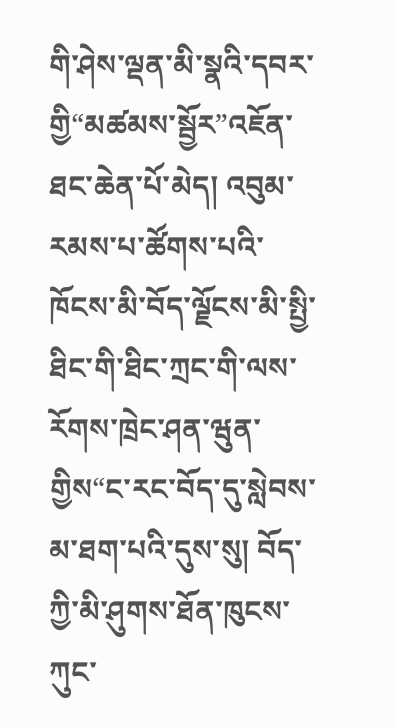གི་ཤེས་ལྡན་མི་སྣའི་དབར་གྱི“མཚམས་སྦྱོར”འཇོན་ཐང་ཆེན་པོ་མེད། འབུམ་རམས་པ་ཚོགས་པའི་ཁོངས་མི་བོད་ལྗོངས་མི་སྤྱི་ཐིང་གི་ཐིང་ཀྲང་གི་ལས་རོགས་ཁྲེང་ཤན་ཝུན་གྱིས“ང་རང་བོད་དུ་སླེབས་མ་ཐག་པའི་དུས་སུ། བོད་ཀྱི་མི་ཤུགས་ཐོན་ཁུངས་ཀུང་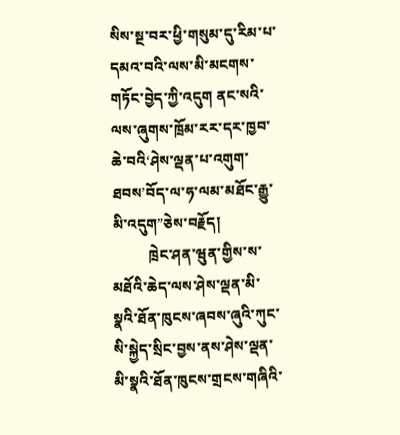སིས་སྔ་བར་ཕྱི་གསུམ་དུ་རིམ་པ་དམའ་བའི་ལས་མི་མངགས་གཏོང་བྱེད་ཀྱི་འདུག ནང་སའི་ལས་ཞུགས་ཁྲོམ་རར་དར་ཁྱབ་ཆེ་བའི‘ཤེས་ལྡན་པ་འགུག་ཐབས’བོད་ལ་ཧ་ལམ་མཐོང་རྒྱུ་མི་འདུག”ཅེས་བརྗོད།
          ཁྲེང་ཤན་ཝུན་གྱིས་ས་མཐོའི་ཆེད་ལས་ཤེས་ལྡན་མི་སྣའི་ཐོན་ཁུངས་ཞབས་ཞུའི་ཀུང་སི་སྐྱེད་སྲིང་བྱས་ནས་ཤེས་ལྡན་མི་སྣའི་ཐོན་ཁུངས་གྲངས་གཞིའི་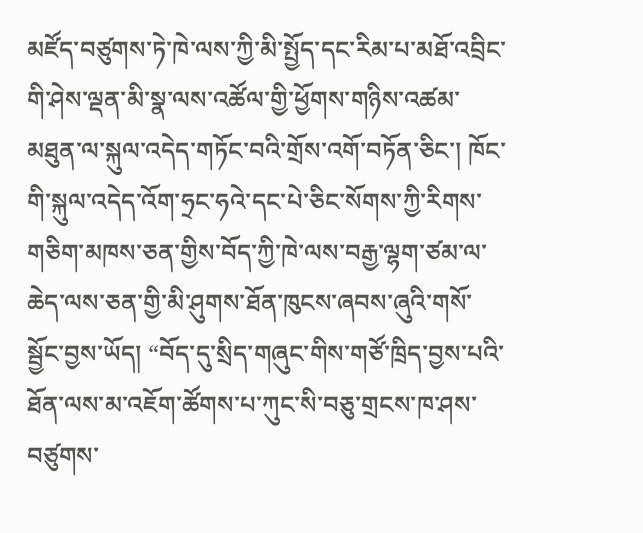མཛོད་བཙུགས་ཏེ་ཁེ་ལས་ཀྱི་མི་སྤྱོད་དང་རིམ་པ་མཐོ་འབྲིང་གི་ཤེས་ལྡན་མི་སྣ་ལས་འཚོལ་གྱི་ཕྱོགས་གཉིས་འཚམ་མཐུན་ལ་སྐུལ་འདེད་གཏོང་བའི་གྲོས་འགོ་བཏོན་ཅིང་། ཁོང་གི་སྐུལ་འདེད་འོག་ཧྲང་ཧའེ་དང་པེ་ཅིང་སོགས་ཀྱི་རིགས་གཅིག་མཁས་ཅན་གྱིས་བོད་ཀྱི་ཁེ་ལས་བརྒྱ་ལྷག་ཙམ་ལ་ཆེད་ལས་ཅན་གྱི་མི་ཤུགས་ཐོན་ཁུངས་ཞབས་ཞུའི་གསོ་སྦྱོང་བྱས་ཡོད། “བོད་དུ་སྲིད་གཞུང་གིས་གཙོ་ཁྲིད་བྱས་པའི་ཐོན་ལས་མ་འཇོག་ཚོགས་པ་ཀུང་སི་བཅུ་གྲངས་ཁ་ཤས་བཙུགས་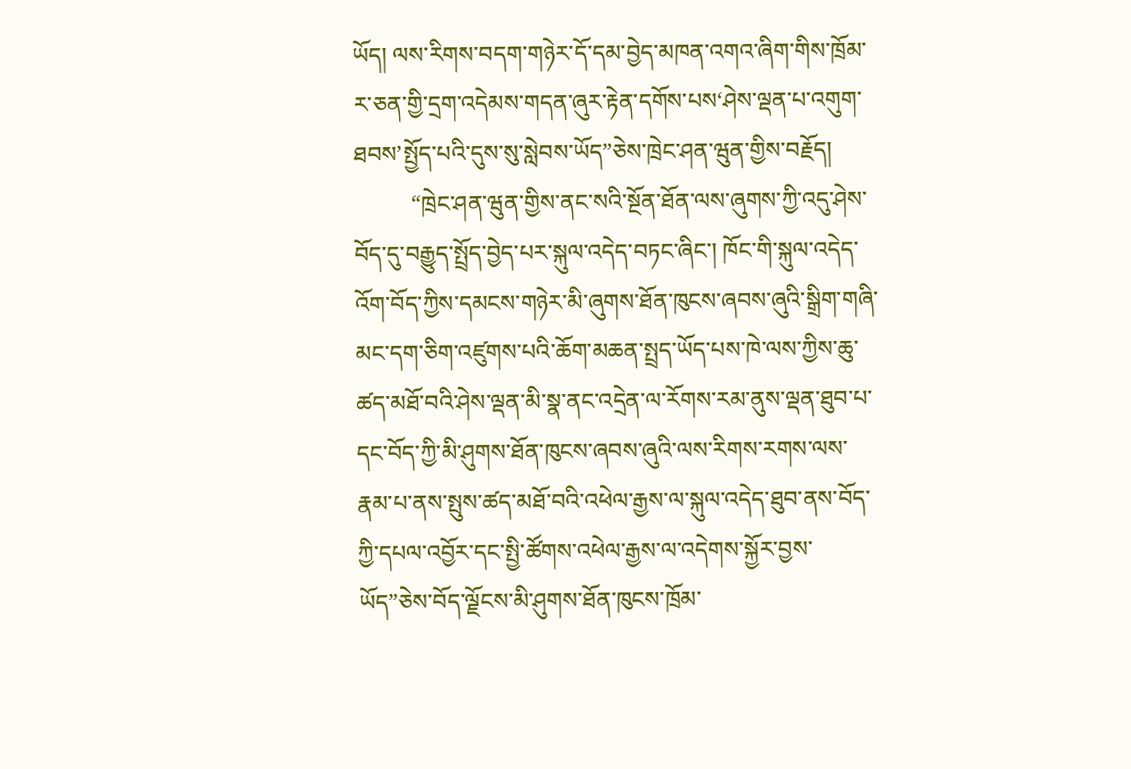ཡོད། ལས་རིགས་བདག་གཉེར་དོ་དམ་བྱེད་མཁན་འགའ་ཞིག་གིས་ཁྲོམ་ར་ཅན་གྱི་དྲག་འདེམས་གདན་ཞུར་རྟེན་དགོས་པས‘ཤེས་ལྡན་པ་འགུག་ཐབས’སྤྱོད་པའི་དུས་སུ་སླེབས་ཡོད”ཅེས་ཁྲེང་ཤན་ཝུན་གྱིས་བརྗོད།
          “ཁྲེང་ཤན་ཝུན་གྱིས་ནང་སའི་སྔོན་ཐོན་ལས་ཞུགས་ཀྱི་འདུ་ཤེས་བོད་དུ་བརྒྱུད་སྤྲོད་བྱེད་པར་སྐུལ་འདེད་བཏང་ཞིང་། ཁོང་གི་སྐུལ་འདེད་འོག་བོད་ཀྱིས་དམངས་གཉེར་མི་ཞུགས་ཐོན་ཁུངས་ཞབས་ཞུའི་སྒྲིག་གཞི་མང་དག་ཅིག་འཛུགས་པའི་ཆོག་མཆན་སྤྲད་ཡོད་པས་ཁེ་ལས་ཀྱིས་ཆུ་ཚད་མཐོ་བའི་ཤེས་ལྡན་མི་སྣ་ནང་འདྲེན་ལ་རོགས་རམ་ནུས་ལྡན་ཐུབ་པ་དང་བོད་ཀྱི་མི་ཤུགས་ཐོན་ཁུངས་ཞབས་ཞུའི་ལས་རིགས་རགས་ལས་རྣམ་པ་ནས་སྤུས་ཚད་མཐོ་བའི་འཕེལ་རྒྱས་ལ་སྐུལ་འདེད་ཐུབ་ནས་བོད་ཀྱི་དཔལ་འབྱོར་དང་སྤྱི་ཚོགས་འཕེལ་རྒྱས་ལ་འདེགས་སྐྱོར་བྱས་ཡོད”ཅེས་བོད་ལྗོངས་མི་ཤུགས་ཐོན་ཁུངས་ཁྲོམ་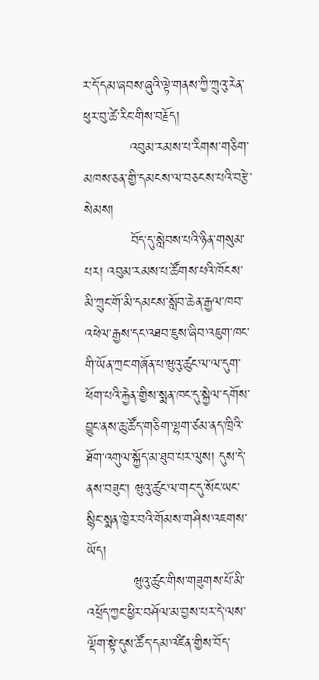ར་དོ་དམ་ཞབས་ཞུའི་ལྟེ་གནས་ཀྱི་ཀྲུའུ་རེན་ཕུར་བུ་ཚེ་རིང་གིས་བརྗོད།
          འབུམ་རམས་པ་རིགས་གཅིག་མཁས་ཅན་གྱི་དམངས་ལ་བཅངས་པའི་བརྩེ་སེམས།
          བོད་དུ་སླེབས་པའི་ཉིན་གསུམ་པར། འབུམ་རམས་པ་ཚོགས་པའི་ཁོངས་མི་ཀྲུང་གོ་མི་དམངས་སློབ་ཆེན་རྒྱལ་ཁབ་འཕེལ་རྒྱས་དང་འཐབ་ཇུས་ཞིབ་འཇུག་ཁང་གི་ཡོན་ཀྲང་གཞོན་པ་ཝུའུ་ཚུང་ལ་ལ་དུག་ཕོག་པའི་རྐྱེན་གྱིས་སྨན་ཁང་དུ་སྐྱེལ་དགོས་བྱུང་ནས་ཆུ་ཚོད་གཅིག་ལྷག་ཙམ་ནད་ཁྲིའི་ཐོག་འགུལ་སྐྱོད་མ་ཐུབ་པར་ལུས། དུས་དེ་ནས་བཟུང་། ཝུའུ་ཚུང་ལ་གང་དུ་སོང་ཡང་སྙིང་སྨན་ཁྱེར་བའི་གོམས་གཤིས་འཇགས་ཡོད།
          ཝུའུ་ཚུང་གིས་གཟུགས་པོ་མི་འཕྲོད་ཀྱང་ཕྱིར་བཤོལ་མ་བྱས་པར་དེ་ལས་ལྡོག་སྟེ་དུས་ཚོད་དམ་འཛིན་གྱིས་བོད་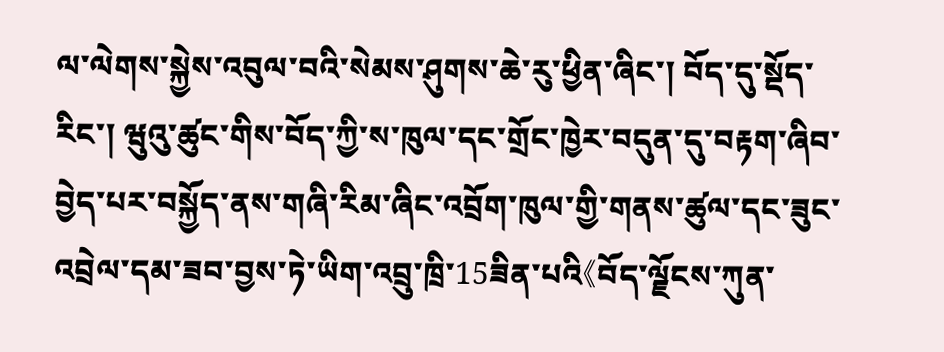ལ་ལེགས་སྐྱེས་འབུལ་བའི་སེམས་ཤུགས་ཆེ་རུ་ཕྱིན་ཞིང་། བོད་དུ་སྡོད་རིང་། ཝུའུ་ཚུང་གིས་བོད་ཀྱི་ས་ཁུལ་དང་གྲོང་ཁྱེར་བདུན་དུ་བརྟག་ཞིབ་བྱེད་པར་བསྐྱོད་ནས་གཞི་རིམ་ཞིང་འབྲོག་ཁུལ་གྱི་གནས་ཚུལ་དང་ཟུང་འབྲེལ་དམ་ཟབ་བྱས་ཏེ་ཡིག་འབྲུ་ཁྲི་15ཟིན་པའི《བོད་ལྗོངས་ཀུན་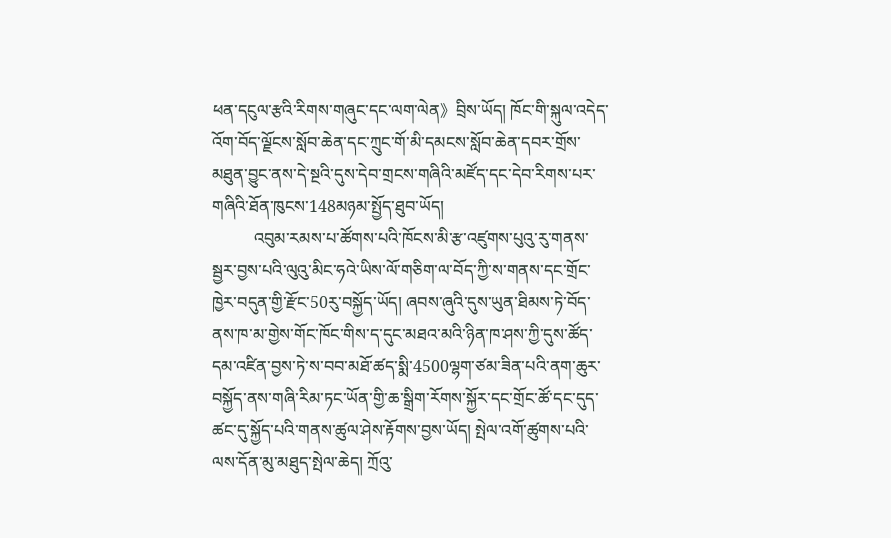ཕན་དངུལ་རྩའི་རིགས་གཞུང་དང་ལག་ལེན》བྲིས་ཡོད། ཁོང་གི་སྐུལ་འདེད་འོག་བོད་ལྗོངས་སློབ་ཆེན་དང་ཀྲུང་གོ་མི་དམངས་སློབ་ཆེན་དབར་གྲོས་མཐུན་བྱུང་ནས་དེ་སྔའི་དུས་དེབ་གྲངས་གཞིའི་མཛོད་དང་དེབ་རིགས་པར་གཞིའི་ཐོན་ཁུངས་148མཉམ་སྤྱོད་ཐུབ་ཡོད།
          འབུམ་རམས་པ་ཚོགས་པའི་ཁོངས་མི་རྩ་འཛུགས་པུའུ་རུ་གནས་སྦྱར་བྱས་པའི་ལུའུ་མིང་ཧའེ་ཡིས་ལོ་གཅིག་ལ་བོད་ཀྱི་ས་གནས་དང་གྲོང་ཁྱེར་བདུན་གྱི་རྫོང་50རུ་བསྐྱོད་ཡོད། ཞབས་ཞུའི་དུས་ཡུན་ཐིམས་ཏེ་བོད་ནས་ཁ་མ་གྱེས་གོང་ཁོང་གིས་ད་དུང་མཐའ་མའི་ཉིན་ཁ་ཤས་ཀྱི་དུས་ཚོད་དམ་འཛིན་བྱས་ཏེ་ས་བབ་མཐོ་ཚད་སྨི་4500ལྷག་ཙམ་ཟིན་པའི་ནག་ཆུར་བསྐྱོད་ནས་གཞི་རིམ་ཏང་ཡོན་གྱི་ཆ་སྒྲིག་རོགས་སྐྱོར་དང་གྲོང་ཚོ་དང་དུད་ཚང་དུ་སྐྱོད་པའི་གནས་ཚུལ་ཤེས་རྟོགས་བྱས་ཡོད། སྤེལ་འགོ་ཚུགས་པའི་ལས་དོན་མུ་མཐུད་སྤེལ་ཆེད། ཀྲོའུ་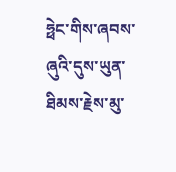ཧྥེང་གིས་ཞབས་ཞུའི་དུས་ཡུན་ཐིམས་རྗེས་མུ་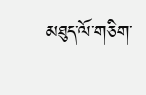མཐུད་ལོ་གཅིག་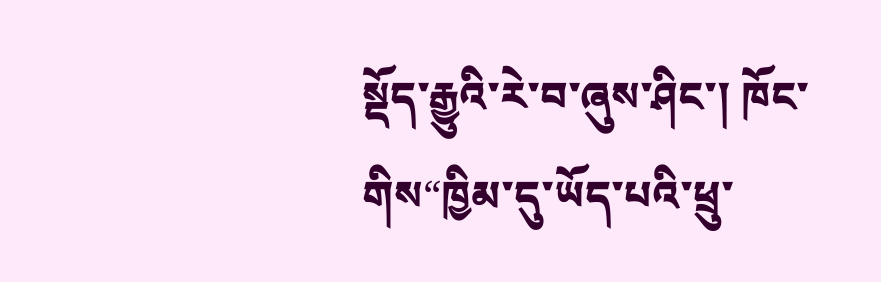སྡོད་རྒྱུའི་རེ་བ་ཞུས་ཤིང་། ཁོང་གིས“ཁྱིམ་དུ་ཡོད་པའི་ཕྲུ་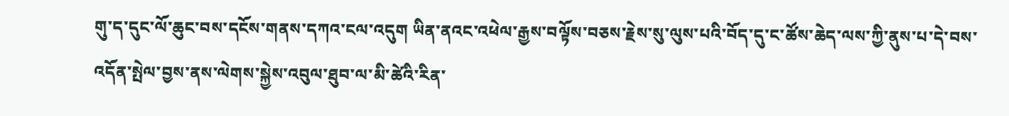གུ་ད་དུང་ལོ་ཆུང་བས་དངོས་གནས་དཀའ་ངལ་འདུག ཡིན་ནའང་འཕེལ་རྒྱས་བལྟོས་བཅས་རྗེས་སུ་ལུས་པའི་བོད་དུ་ང་ཚོས་ཆེད་ལས་ཀྱི་ནུས་པ་དེ་བས་འདོན་སྤེལ་བྱས་ནས་ལེགས་སྐྱེས་འབུལ་ཐུབ་ལ་མི་ཚེའི་རིན་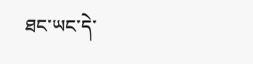ཐང་ཡང་དེ་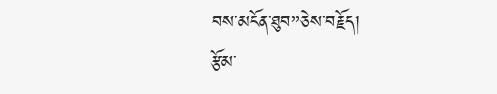བས་མངོན་ཐུབ”ཅེས་བརྗོད།
རྩོམ་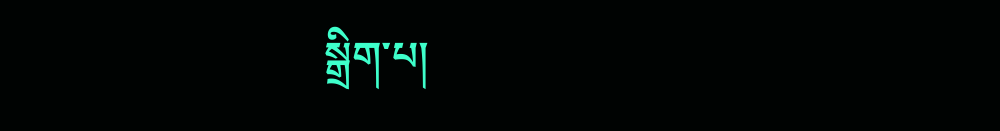སྒྲིག་པ།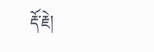རྡོ་རྗེ།